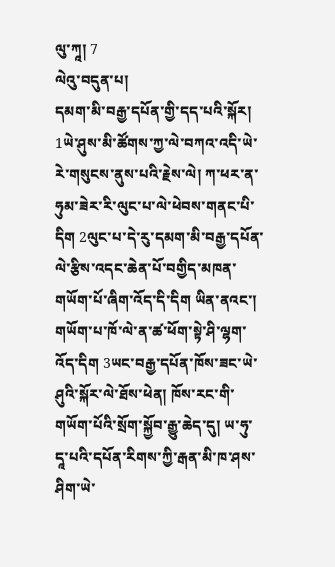ལུ་ཀཱ། 7
ལེའུ་བདུན་པ།
དམག་མི་བརྒྱ་དཔོན་གྱི་དད་པའི་སྐོར།
1ཡེ་ཤུས་མི་ཚོགས་ཀྱ་ལེ་བཀའ་འདི་ཡེ་རེ་གསུངས་ནུས་པའི་རྗེས་ལེ། ཀ་ཕར་ན་ཧུམ་ཟེར་རི་ལུང་པ་ལེ་ཕེབས་གནང་པི་དིག 2ལུང་པ་དེ་རུ་དམག་མི་བརྒྱ་དཔོན་ལེ་རྩིས་འདང་ཆེན་པོ་བགྱིད་མཁན་གཡོག་པོ་ཞིག་འོད་དི་དིག ཡིན་ནའང་། གཡོག་པ་ཁོ་ལེ་ན་ཚ་ཕོག་སྟེ་ཤི་ལྷག་འོད་དིག 3ཡང་བརྒྱ་དཔོན་ཁོས་ཟང་ཡེ་ཤུའི་སྐོར་ལེ་ཐོས་ཕེན། ཁོས་རང་གི་གཡོག་པོའི་སྲོག་སྐྱོབ་རྒྱུ་ཆེད་དུ། ཡ་ཧུ་དཱ་པའི་དཔོན་རིགས་ཀྱི་རྒན་མི་ཁ་ཤས་ཤིག་ཡེ་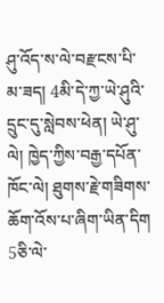ཤུ་འོད་ས་ལེ་བརྫངས་པི་མ་ཟད། 4མི་དེ་ཀྱ་ཡེ་ཤུའི་དྲུང་དུ་སླེབས་ཕེན། ཡེ་ཤུ་ལེ། ཁྱེད་ཀྱིས་བརྒྱ་དཔོན་ཁོང་ལེ། ཐུགས་རྗེ་གཟིགས་ཆོག་འོས་པ་ཞིག་ཡིན་དིག 5ཅི་ལེ་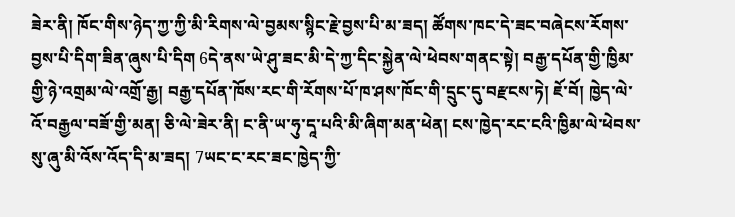ཟེར་ནི། ཁོང་གིས་ཉེད་ཀྱ་ཀྱི་མི་རིགས་ལེ་བྱམས་སྙིང་རྗེ་བྱས་པི་མ་ཟད། ཚོགས་ཁང་དེ་ཟང་བཞེངས་རོགས་བྱས་པི་དིག་ཟིན་ཞུས་པི་དིག 6དེ་ནས་ཡེ་ཤུ་ཟང་མི་དེ་ཀྱ་དིང་སྐྱེན་ལེ་ཕེབས་གནང་སྟེ། བརྒྱ་དཔོན་གྱི་ཁྱིམ་གྱི་ཉེ་འགྲམ་ལེ་འགྲོ་རྒྱ། བརྒྱ་དཔོན་ཁོས་རང་གི་རོགས་པོ་ཁ་ཤས་ཁོང་གི་དྲུང་དུ་བརྫངས་ཏེ། ཇོ་བོ། ཁྱེད་ལེ་འོ་བརྒྱལ་བཟོ་གྱི་མན། ཅི་ལེ་ཟེར་ནི། ང་ནི་ཡ་ཧུ་དཱ་པའི་མི་ཞིག་མན་ཕེན། ངས་ཁྱེད་རང་ངའི་ཁྱིམ་ལེ་ཕེབས་སུ་ཞུ་མི་འོས་འོད་དི་མ་ཟད། 7ཡང་ང་རང་ཟང་ཁྱེད་ཀྱི་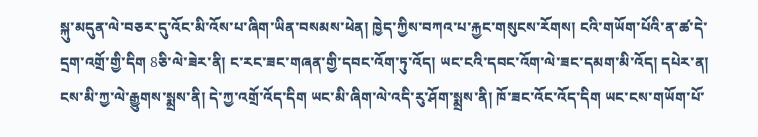སྐུ་མདུན་ལེ་བཅར་དུ་འོང་མི་འོས་པ་ཞིག་ཡིན་བསམས་ཕེན། ཁྱེད་ཀྱིས་བཀའ་པ་རྐྱང་གསུངས་རོགས། ངའི་གཡོག་པོའི་ན་ཚ་དེ་དྲག་འགྲོ་གྱི་དིག 8ཅི་ལེ་ཟེར་ནི། ང་རང་ཟང་གཞན་གྱི་དབང་འོག་ཏུ་འོད། ཡང་ངའི་དབང་འོག་ལེ་ཟང་དམག་མི་འོད། དཔེར་ན། ངས་མི་ཀྱ་ལེ་རྒྱུགས་སྨྲས་ནི། དེ་ཀྱ་འགྲོ་འོད་དིག ཡང་མི་ཞིག་ལེ་འདི་རུ་ཤོག་སྨྲས་ནི། ཁོ་ཟང་འོང་འོད་དིག ཡང་ངས་གཡོག་པོ་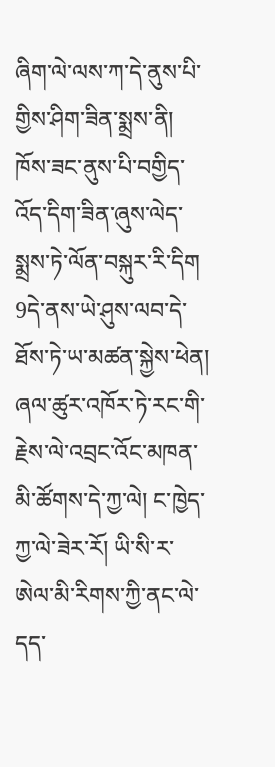ཞིག་ལེ་ལས་ཀ་དེ་ནུས་པི་གྱིས་ཤིག་ཟིན་སྨྲས་ནི། ཁོས་ཟང་ནུས་པི་བགྱིད་འོད་དིག་ཟིན་ཞུས་ལེད་སྨྲས་ཏེ་ལོན་བསྐུར་རི་དིག 9དེ་ནས་ཡེ་ཤུས་ལབ་དེ་ཐོས་ཏེ་ཡ་མཚན་སྐྱེས་ཕེན། ཞལ་ཚུར་འཁོར་ཏེ་རང་གི་རྗེས་ལེ་འབྲང་འོང་མཁན་མི་ཚོགས་དེ་ཀྱ་ལེ། ང་ཁྱེད་ཀྱ་ལེ་ཟེར་རོ། ཡི་སི་ར་ཨེལ་མི་རིགས་ཀྱི་ནང་ལེ་དད་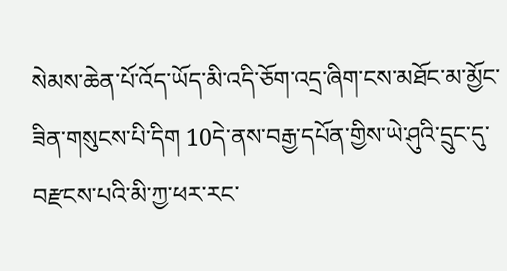སེམས་ཆེན་པོ་འོད་ཡོད་མི་འདི་ཅོག་འདྲ་ཞིག་ངས་མཐོང་མ་མྱོང་ཟིན་གསུངས་པི་དིག 10དེ་ནས་བརྒྱ་དཔོན་གྱིས་ཡེ་ཤུའི་དྲུང་དུ་བརྫངས་པའི་མི་ཀྱ་ཕར་རང་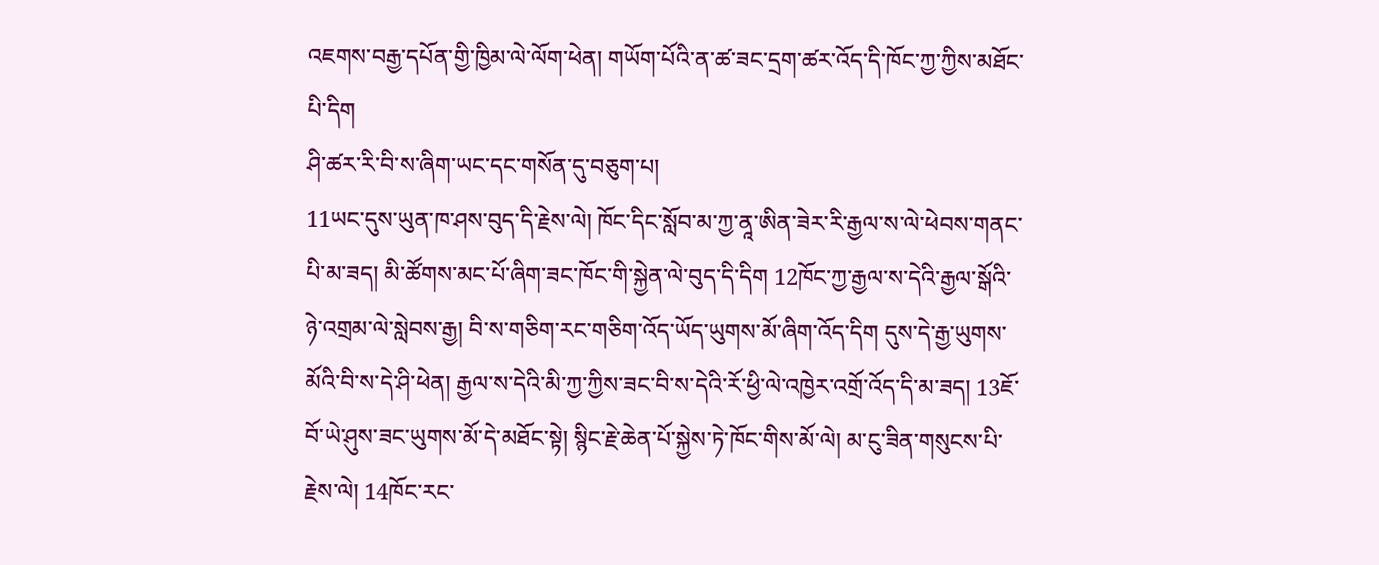འཇགས་བརྒྱ་དཔོན་གྱི་ཁྱིམ་ལེ་ལོག་ཕེན། གཡོག་པོའི་ན་ཚ་ཟང་དྲག་ཚར་འོད་དི་ཁོང་ཀྱ་ཀྱིས་མཐོང་པི་དིག
ཤི་ཚར་རི་བི་ས་ཞིག་ཡང་དང་གསོན་དུ་བཅུག་པ།
11ཡང་དུས་ཡུན་ཁ་ཤས་བུད་དི་རྗེས་ལེ། ཁོང་དིང་སློབ་མ་ཀྱ་ནཱ་ཨིན་ཟེར་རི་རྒྱལ་ས་ལེ་ཕེབས་གནང་པི་མ་ཟད། མི་ཚོགས་མང་པོ་ཞིག་ཟང་ཁོང་གི་སྐྱེན་ལེ་བུད་དི་དིག 12ཁོང་ཀྱ་རྒྱལ་ས་དེའི་རྒྱལ་སྒོའི་ཉེ་འགྲམ་ལེ་སླེབས་རྒྱ། བི་ས་གཅིག་རང་གཅིག་འོད་ཡོད་ཡུགས་མོ་ཞིག་འོད་དིག དུས་དེ་རྒྱ་ཡུགས་མོའི་བི་ས་དེ་ཤི་ཕེན། རྒྱལ་ས་དེའི་མི་ཀྱ་ཀྱིས་ཟང་བི་ས་དེའི་རོ་ཕྱི་ལེ་འཁྱེར་འགྲོ་འོད་དི་མ་ཟད། 13ཇོ་བོ་ཡེ་ཤུས་ཟང་ཡུགས་མོ་དེ་མཐོང་སྟེ། སྙིང་རྗེ་ཆེན་པོ་སྐྱེས་ཏེ་ཁོང་གིས་མོ་ལེ། མ་ངུ་ཟིན་གསུངས་པི་རྗེས་ལེ། 14ཁོང་རང་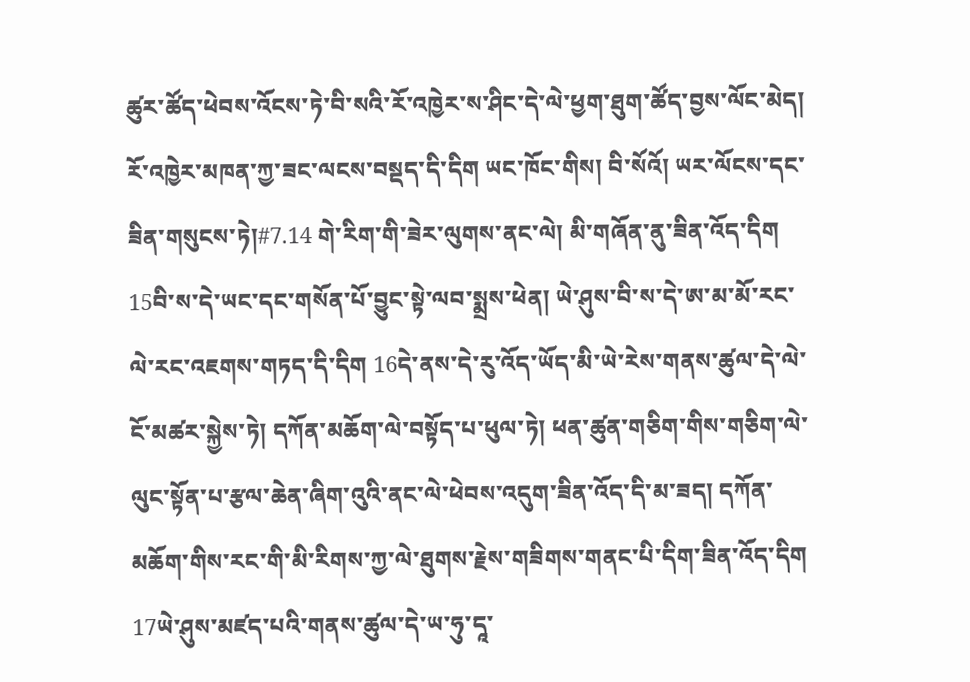ཚུར་ཚོད་ཕེབས་འོངས་ཏེ་བི་སའི་རོ་འཁྱེར་ས་ཤིང་དེ་ལེ་ཕྱག་ཐུག་ཚོད་བྱས་ལོང་མེད། རོ་འཁྱེར་མཁན་ཀྱ་ཟང་ལངས་བསྡད་དི་དིག ཡང་ཁོང་གིས། བི་སོའོ། ཡར་ལོངས་དང་ཟིན་གསུངས་ཏེ།#7.14 གེ་རིག་གི་ཟེར་ལུགས་ནང་ལེ། མི་གཞོན་ནུ་ཟིན་འོད་དིག 15བི་ས་དེ་ཡང་དང་གསོན་པོ་བྱུང་སྟེ་ལབ་སྨྲས་ཕེན། ཡེ་ཤུས་བི་ས་དེ་ཨ་མ་མོ་རང་ལེ་རང་འཇགས་གཏད་དི་དིག 16དེ་ནས་དེ་རུ་འོད་ཡོད་མི་ཡེ་རེས་གནས་ཚུལ་དེ་ལེ་ངོ་མཚར་སྐྱེས་ཏེ། དཀོན་མཆོག་ལེ་བསྟོད་པ་ཕུལ་ཏེ། ཕན་ཚུན་གཅིག་གིས་གཅིག་ལེ་ལུང་སྟོན་པ་རྩལ་ཆེན་ཞིག་འུའི་ནང་ལེ་ཕེབས་འདུག་ཟིན་འོད་དི་མ་ཟད། དཀོན་མཆོག་གིས་རང་གི་མི་རིགས་ཀྱ་ལེ་ཐུགས་རྗེས་གཟིགས་གནང་པི་དིག་ཟིན་འོད་དིག 17ཡེ་ཤུས་མཛད་པའི་གནས་ཚུལ་དེ་ཡ་ཧུ་དཱ་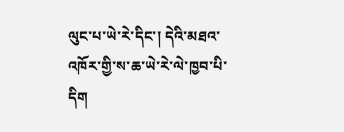ལུང་པ་ཡེ་རེ་དིང་། དེའི་མཐའ་འཁོར་གྱི་ས་ཆ་ཡེ་རེ་ལེ་ཁྱབ་པི་དིག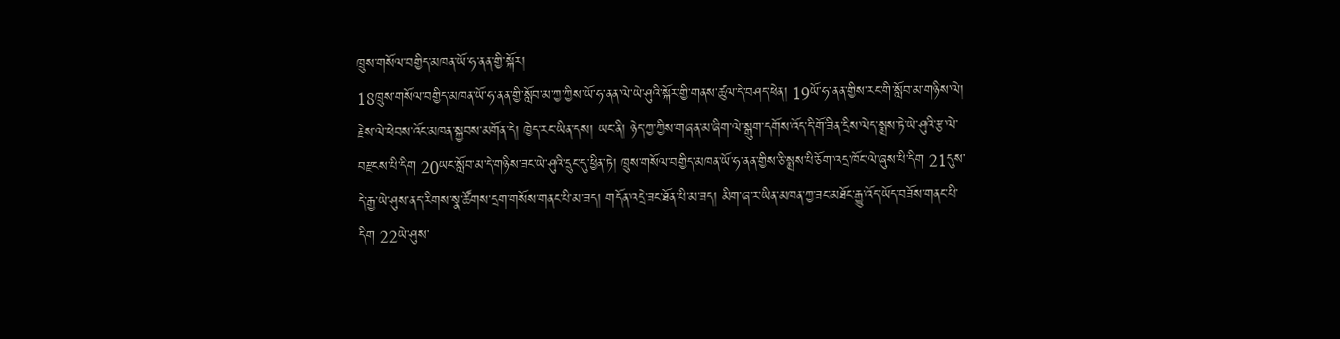ཁྲུས་གསོལ་བགྱིད་མཁན་ཡོ་ཧ་ནན་གྱི་སྐོར།
18ཁྲུས་གསོལ་བགྱིད་མཁན་ཡོ་ཧ་ནན་གྱི་སློབ་མ་ཀྱ་ཀྱིས་ཡོ་ཧ་ནན་ལེ་ཡེ་ཤུའི་སྐོར་གྱི་གནས་ཚུལ་དེ་བཤད་ཕེན། 19ཡོ་ཧ་ནན་གྱིས་རང་གི་སློབ་མ་གཉིས་ལེ། རྗེས་ལེ་ཕེབས་འོང་མཁན་སྐྱབས་མགོན་དེ། ཁྱེད་རང་ཡིན་དས། ཡང་ནི། ཉེད་ཀྱ་ཀྱིས་གཞན་མ་ཞིག་ལེ་སྒུག་དགོས་འོད་དི་གོ་ཟིན་དྲིས་ལེད་སྨྲས་ཏེ་ཡེ་ཤུའི་རྩ་ལེ་བརྫངས་པི་དིག 20ཡང་སློབ་མ་དེ་གཉིས་ཟང་ཡེ་ཤུའི་དྲུང་དུ་ཕྱིན་ཏེ། ཁྲུས་གསོལ་བགྱིད་མཁན་ཡོ་ཧ་ནན་གྱིས་ཅི་སྨྲས་པི་ཅོག་འདྲ་ཁོང་ལེ་ཞུས་པི་དིག 21དུས་དེ་རྒྱ་ཡེ་ཤུས་ནད་རིགས་སྣ་ཚོགས་དྲག་གསོས་གནང་པི་མ་ཟད། གདོན་འདྲེ་ཟང་ཐོན་པི་མ་ཟད། མིག་ཞ་ར་ཡིན་མཁན་ཀྱ་ཟང་མཐོང་རྒྱུ་འོད་ཡོད་བཟོས་གནང་པི་དིག 22ཡེ་ཤུས་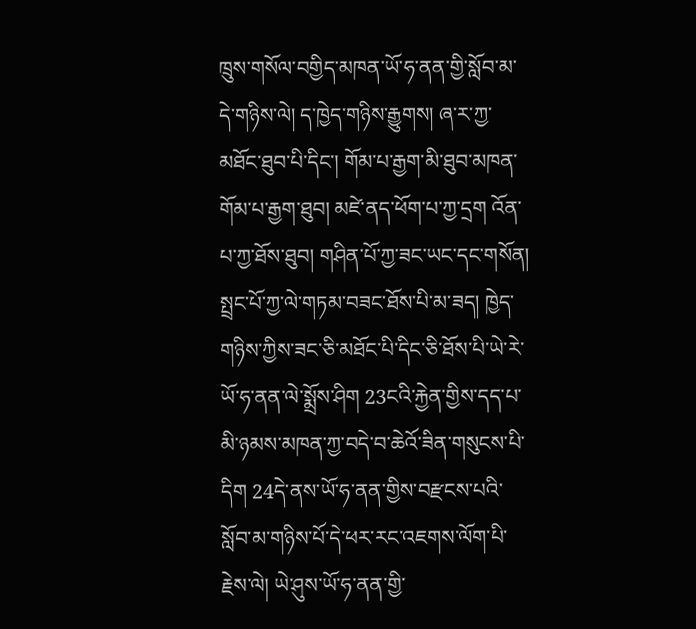ཁྲུས་གསོལ་བགྱིད་མཁན་ཡོ་ཧ་ནན་གྱི་སློབ་མ་དེ་གཉིས་ལེ། ད་ཁྱེད་གཉིས་རྒྱུགས། ཞ་ར་ཀྱ་མཐོང་ཐུབ་པི་དིང་། གོམ་པ་རྒྱག་མི་ཐུབ་མཁན་གོམ་པ་རྒྱག་ཐུབ། མཛེ་ནད་ཕོག་པ་ཀྱ་དྲག འོན་པ་ཀྱ་ཐོས་ཐུབ། གཤིན་པོ་ཀྱ་ཟང་ཡང་དང་གསོན། སྤྲང་པོ་ཀྱ་ལེ་གཏམ་བཟང་ཐོས་པི་མ་ཟད། ཁྱེད་གཉིས་ཀྱིས་ཟང་ཅི་མཐོང་པི་དིང་ཅི་ཐོས་པི་ཡེ་རེ་ཡོ་ཧ་ནན་ལེ་སྨྲོས་ཤིག 23ངའི་རྐྱེན་གྱིས་དད་པ་མི་ཉམས་མཁན་ཀྱ་བདེ་བ་ཆེའོ་ཟིན་གསུངས་པི་དིག 24དེ་ནས་ཡོ་ཧ་ནན་གྱིས་བརྫངས་པའི་སློབ་མ་གཉིས་པོ་དེ་ཕར་རང་འཇགས་ལོག་པི་རྗེས་ལེ། ཡེ་ཤུས་ཡོ་ཧ་ནན་གྱི་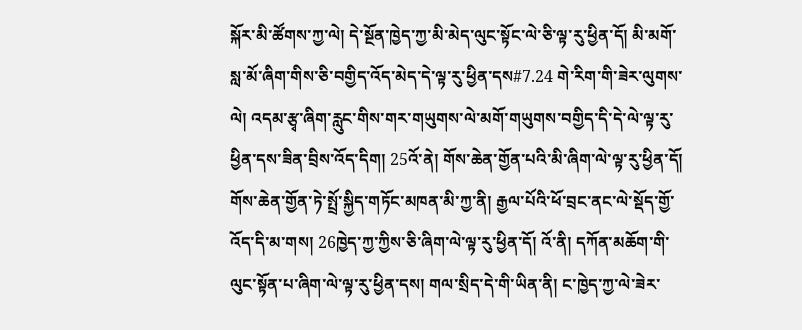སྐོར་མི་ཚོགས་ཀྱ་ལེ། དེ་སྔོན་ཁྱེད་ཀྱ་མི་མེད་ལུང་སྟོང་ལེ་ཅི་ལྟ་རུ་ཕྱིན་དོ། མི་མགོ་སླ་མོ་ཞིག་གིས་ཅི་བགྱིད་འོད་མེད་དེ་ལྟ་རུ་ཕྱིན་དས#7.24 གེ་རིག་གི་ཟེར་ལུགས་ལེ། འདམ་རྩྭ་ཞིག་རླུང་གིས་གར་གཡུགས་ལེ་མགོ་གཡུགས་བགྱིད་དི་དེ་ལེ་ལྟ་རུ་ཕྱིན་དས་ཟིན་བྲིས་འོད་དིག། 25འོ་ནེ། གོས་ཆེན་གྱོན་པའི་མི་ཞིག་ལེ་ལྟ་རུ་ཕྱིན་དོ། གོས་ཆེན་གྱོན་ཏེ་སྤྲོ་སྐྱིད་གཏོང་མཁན་མི་ཀྱ་ནི། རྒྱལ་པོའི་ཕོ་བྲང་ནང་ལེ་སྡོད་གྱོ་འོད་དི་མ་གས། 26ཁྱེད་ཀྱ་ཀྱིས་ཅི་ཞིག་ལེ་ལྟ་རུ་ཕྱིན་དོ། འོ་ནི། དཀོན་མཆོག་གི་ལུང་སྟོན་པ་ཞིག་ལེ་ལྟ་རུ་ཕྱིན་དས། གལ་སྲིད་དེ་གི་ཡིན་ནི། ང་ཁྱེད་ཀྱ་ལེ་ཟེར་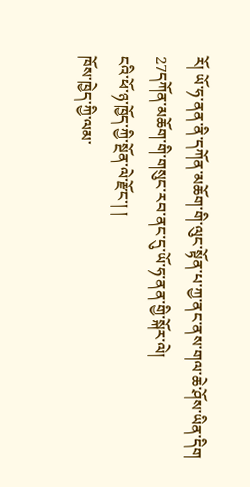རོ། ཡོ་ཧ་ནན་ནི་དཀོན་མཆོག་གི་ལུང་སྟོན་པ་ཀྱ་ནང་ནས་གལ་ཆེ་ཤོས་ཡིན་དིག 27དཀོན་མཆོག་གི་གསུང་རབ་ནང་དུ་ཡོ་ཧ་ནན་གྱི་སྐོར་ལེ།
ངའི་ཕོ་ཉ་ཁྱོད་ཀྱི་སྔོན་ལེ་རྫོང་། །
ཁོས་ཁྱེད་ཀྱི་ལམ་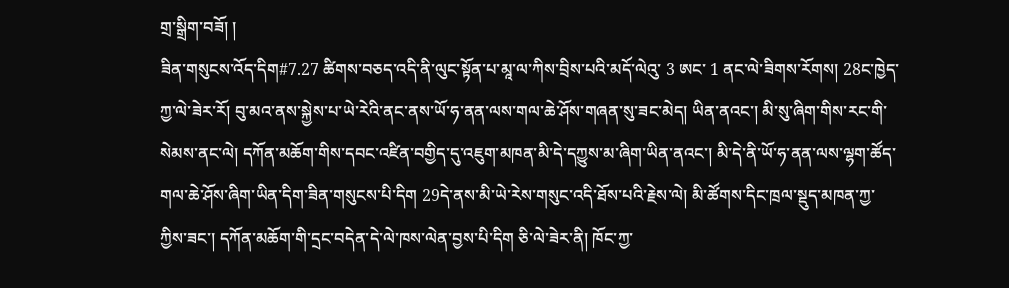གྲ་སྒྲིག་བཟོ། །
ཟིན་གསུངས་འོད་དིག#7.27 ཚིགས་བཅད་འདི་ནི་ལུང་སྟོན་པ་མཱ་ལ་ཀིས་བྲིས་པའི་མདོ་ལེའུ་ 3 ཨང་ 1 ནང་ལེ་ཟིགས་རོགས། 28ང་ཁྱེད་ཀྱ་ལེ་ཟེར་རོ། བུ་མའ་ནས་སྐྱེས་པ་ཡེ་རེའི་ནང་ནས་ཡོ་ཧ་ནན་ལས་གལ་ཆེ་ཤོས་གཞན་སུ་ཟང་མེད། ཡིན་ནའང་། མི་སུ་ཞིག་གིས་རང་གི་སེམས་ནང་ལེ། དཀོན་མཆོག་གིས་དབང་འཛིན་བགྱིད་དུ་འཇུག་མཁན་མི་དེ་དཀྱུས་མ་ཞིག་ཡིན་ནའང་། མི་དེ་ནི་ཡོ་ཧ་ནན་ལས་ལྷག་ཚོད་གལ་ཆེ་ཤོས་ཞིག་ཡིན་དིག་ཟིན་གསུངས་པི་དིག 29དེ་ནས་མི་ཡེ་རེས་གསུང་འདི་ཐོས་པའི་རྗེས་ལེ། མི་ཚོགས་དིང་ཁྲལ་སྡུད་མཁན་ཀྱ་ཀྱིས་ཟང་། དཀོན་མཆོག་གི་དྲང་བདེན་དེ་ལེ་ཁས་ལེན་བྱས་པི་དིག ཅི་ལེ་ཟེར་ནི། ཁོང་ཀྱ་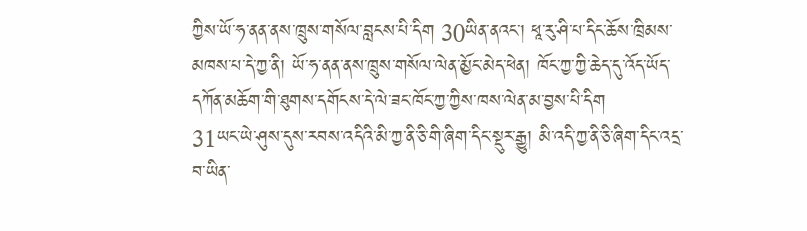ཀྱིས་ཡོ་ཧ་ནན་ནས་ཁྲུས་གསོལ་བླངས་པི་དིག 30ཡིན་ནའང་། ཕཱ་རུ་ཤི་པ་དིང་ཆོས་ཁྲིམས་མཁས་པ་དེ་ཀྱ་ནི། ཡོ་ཧ་ནན་ནས་ཁྲུས་གསོལ་ལེན་མྱོང་མེད་ཕེན། ཁོང་ཀྱ་ཀྱི་ཆེད་དུ་འོད་ཡོད་དཀོན་མཆོག་གི་ཐུགས་དགོངས་དེ་ལེ་ཟང་ཁོང་ཀྱ་ཀྱིས་ཁས་ལེན་མ་བྱས་པི་དིག
31ཡང་ཡེ་ཤུས་དུས་རབས་འདིའི་མི་ཀྱ་ནི་ཅི་གི་ཞིག་དིང་སྡུར་རྒྱུ། མི་འདི་ཀྱ་ནི་ཅི་ཞིག་དིང་འདྲ་བ་ཡིན་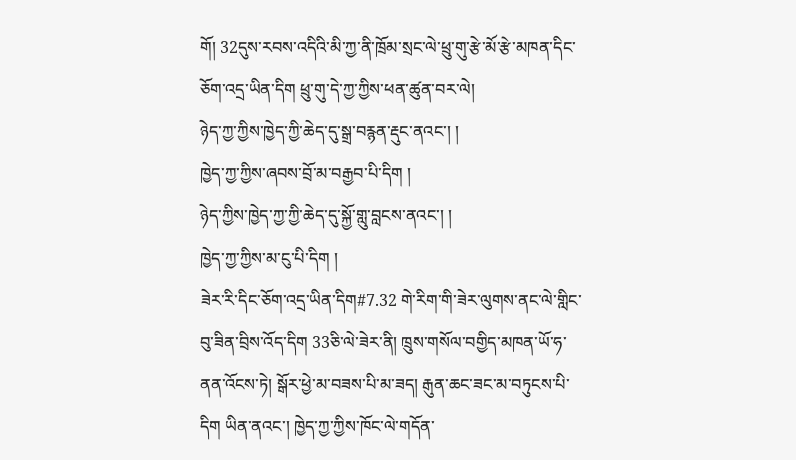གོ། 32དུས་རབས་འདིའི་མི་ཀྱ་ནི་ཁྲོམ་སྲང་ལེ་ཕྲུ་གུ་རྩེ་མོ་རྩེ་མཁན་དིང་ཅོག་འདྲ་ཡིན་དིག ཕྲུ་གུ་དེ་ཀྱ་ཀྱིས་ཕན་ཚུན་བར་ལེ།
ཉེད་ཀྱ་ཀྱིས་ཁྱེད་ཀྱི་ཆེད་དུ་སྒྲ་བརྙན་རྡུང་ནའང་། །
ཁྱེད་ཀྱ་ཀྱིས་ཞབས་བྲོ་མ་བརྒྱབ་པི་དིག །
ཉེད་ཀྱིས་ཁྱེད་ཀྱ་ཀྱི་ཆེད་དུ་སྐྱོ་གླུ་བླངས་ནའང་། །
ཁྱེད་ཀྱ་ཀྱིས་མ་ངུ་པི་དིག །
ཟེར་རི་དིང་ཅོག་འདྲ་ཡིན་དིག#7.32 གེ་རིག་གི་ཟེར་ལུགས་ནང་ལེ་གླིང་བུ་ཟིན་བྲིས་འོད་དིག 33ཅི་ལེ་ཟེར་ནི། ཁྲུས་གསོལ་བགྱིད་མཁན་ཡོ་ཧ་ནན་འོངས་ཏེ། སྒོར་ཕྱེ་མ་བཟས་པི་མ་ཟད། རྒུན་ཆང་ཟང་མ་བཏུངས་པི་དིག ཡིན་ནའང་། ཁྱེད་ཀྱ་ཀྱིས་ཁོང་ལེ་གདོན་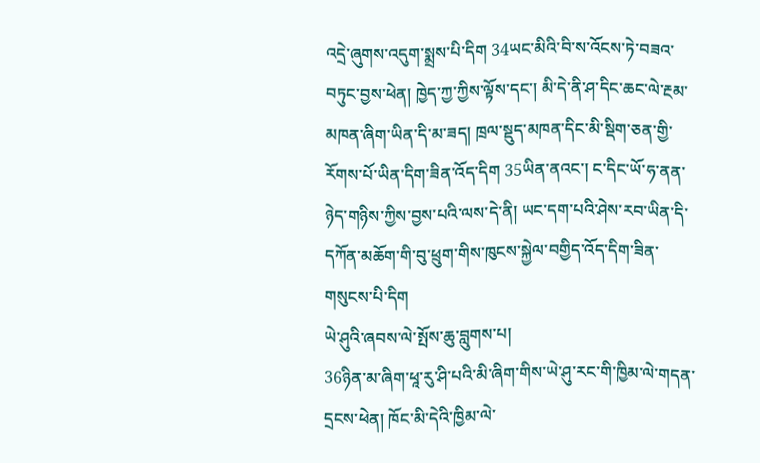འདྲེ་ཞུགས་འདུག་སྨྲས་པི་དིག 34ཡང་མིའི་བི་ས་འོངས་ཏེ་བཟའ་བཏུང་བྱས་ཕེན། ཁྱེད་ཀྱ་ཀྱིས་ལྟོས་དང་། མི་དེ་ནི་ཤ་དིང་ཆང་ལེ་རྔམ་མཁན་ཞིག་ཡིན་དི་མ་ཟད། ཁྲལ་སྡུད་མཁན་དིང་མི་སྡིག་ཅན་གྱི་རོགས་པོ་ཡིན་དིག་ཟིན་འོད་དིག 35ཡིན་ནའང་། ང་དིང་ཡོ་ཧ་ནན་ཉེད་གཉིས་ཀྱིས་བྱས་པའི་ལས་དེ་ནི། ཡང་དག་པའི་ཤེས་རབ་ཡིན་དི་དཀོན་མཆོག་གི་བུ་ཕྲུག་གིས་ཁུངས་སྐྱེལ་བགྱིད་འོད་དིག་ཟིན་གསུངས་པི་དིག
ཡེ་ཤུའི་ཞབས་ལེ་སྤོས་ཆུ་བླུགས་པ།
36ཉིན་མ་ཞིག་ཕཱ་རུ་ཤི་པའི་མི་ཞིག་གིས་ཡེ་ཤུ་རང་གི་ཁྱིམ་ལེ་གདན་དྲངས་ཕེན། ཁོང་མི་དེའི་ཁྱིམ་ལེ་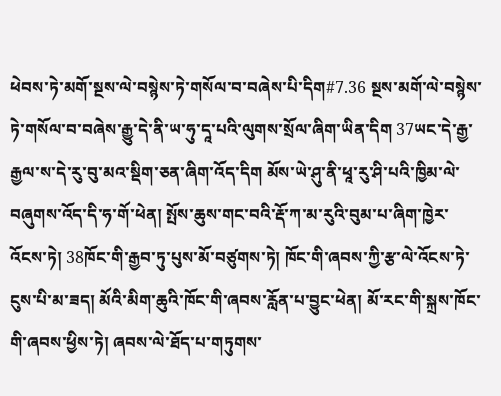ཕེབས་ཏེ་མགོ་སྔས་ལེ་བསྙེས་ཏེ་གསོལ་བ་བཞེས་པི་དིག#7.36 སྔས་མགོ་ལེ་བསྙེས་ཏེ་གསོལ་བ་བཞེས་རྒྱུ་དེ་ནི་ཡ་ཧུ་དཱ་པའི་ལུགས་སྲོལ་ཞིག་ཡིན་དིག 37ཡང་དེ་རྒྱ་རྒྱལ་ས་དེ་རུ་བུ་མའ་སྡིག་ཅན་ཞིག་འོད་དིག མོས་ཡེ་ཤུ་ནི་ཕཱ་རུ་ཤི་པའི་ཁྱིམ་ལེ་བཞུགས་འོད་དི་ཧ་གོ་ཕེན། སྤོས་ཆུས་གང་བའི་རྡོ་ཀ་མ་རུའི་བུམ་པ་ཞིག་ཁྱེར་འོངས་ཏེ། 38ཁོང་གི་རྒྱབ་ཏུ་པུས་མོ་བཙུགས་ཏེ། ཁོང་གི་ཞབས་ཀྱི་རྩ་ལེ་འོངས་ཏེ་ངུས་པི་མ་ཟད། མོའི་མིག་ཆུའི་ཁོང་གི་ཞབས་རློན་པ་བྱུང་ཕེན། མོ་རང་གི་སྐྲས་ཁོང་གི་ཞབས་ཕྱིས་ཏེ། ཞབས་ལེ་ཐོད་པ་གཏུགས་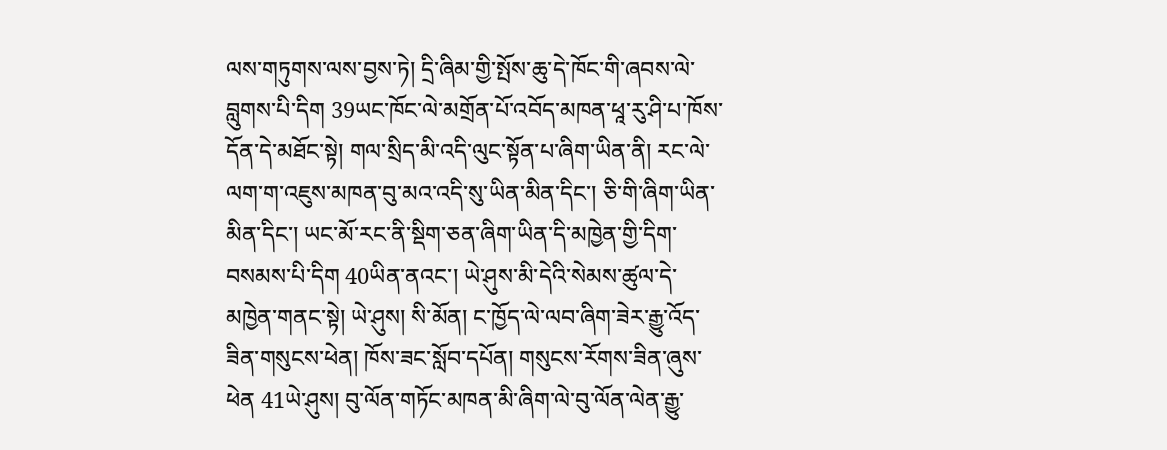ལས་གཏུགས་ལས་བྱས་ཏེ། དྲི་ཞིམ་གྱི་སྤོས་ཆུ་དེ་ཁོང་གི་ཞབས་ལེ་བླུགས་པི་དིག 39ཡང་ཁོང་ལེ་མགྲོན་པོ་འབོད་མཁན་ཕཱ་རུ་ཤི་པ་ཁོས་དོན་དེ་མཐོང་སྟེ། གལ་སྲིད་མི་འདི་ལུང་སྟོན་པ་ཞིག་ཡིན་ནི། རང་ལེ་ལག་ག་འཇུས་མཁན་བུ་མའ་འདི་སུ་ཡིན་མིན་དིང་། ཅི་གི་ཞིག་ཡིན་མིན་དིང་། ཡང་མོ་རང་ནི་སྡིག་ཅན་ཞིག་ཡིན་དི་མཁྱེན་གྱི་དིག་བསམས་པི་དིག 40ཡིན་ནའང་། ཡེ་ཤུས་མི་དེའི་སེམས་ཚུལ་དེ་མཁྱེན་གནང་སྟེ། ཡེ་ཤུས། སི་མོན། ང་ཁྱོད་ལེ་ལབ་ཞིག་ཟེར་རྒྱུ་འོད་ཟིན་གསུངས་ཕེན། ཁོས་ཟང་སློབ་དཔོན། གསུངས་རོགས་ཟིན་ཞུས་ཕེན 41ཡེ་ཤུས། བུ་ལོན་གཏོང་མཁན་མི་ཞིག་ལེ་བུ་ལོན་ལེན་རྒྱུ་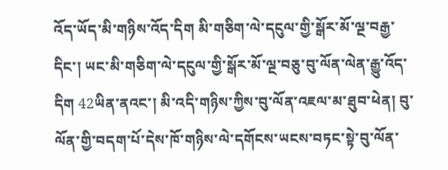འོད་ཡོད་མི་གཉིས་འོད་དིག མི་གཅིག་ལེ་དངུལ་གྱི་སྒོར་མོ་ལྔ་བརྒྱ་དིང་། ཡང་མི་གཅིག་ལེ་དངུལ་གྱི་སྒོར་མོ་ལྔ་བཅུ་བུ་ལོན་ལེན་རྒྱུ་འོད་དིག 42ཡིན་ནའང་། མི་འདི་གཉིས་ཀྱིས་བུ་ལོན་འཇལ་མ་ཐུབ་ཕེན། བུ་ལོན་གྱི་བདག་པོ་དེས་ཁོ་གཉིས་ལེ་དགོངས་ཡངས་བཏང་སྟེ་བུ་ལོན་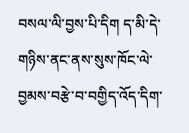བསལ་ལི་བྱས་པི་དིག ད་མི་དེ་གཉིས་ནང་ནས་སུས་ཁོང་ལེ་བྱམས་བརྩེ་བ་བགྱིད་འོད་དིག་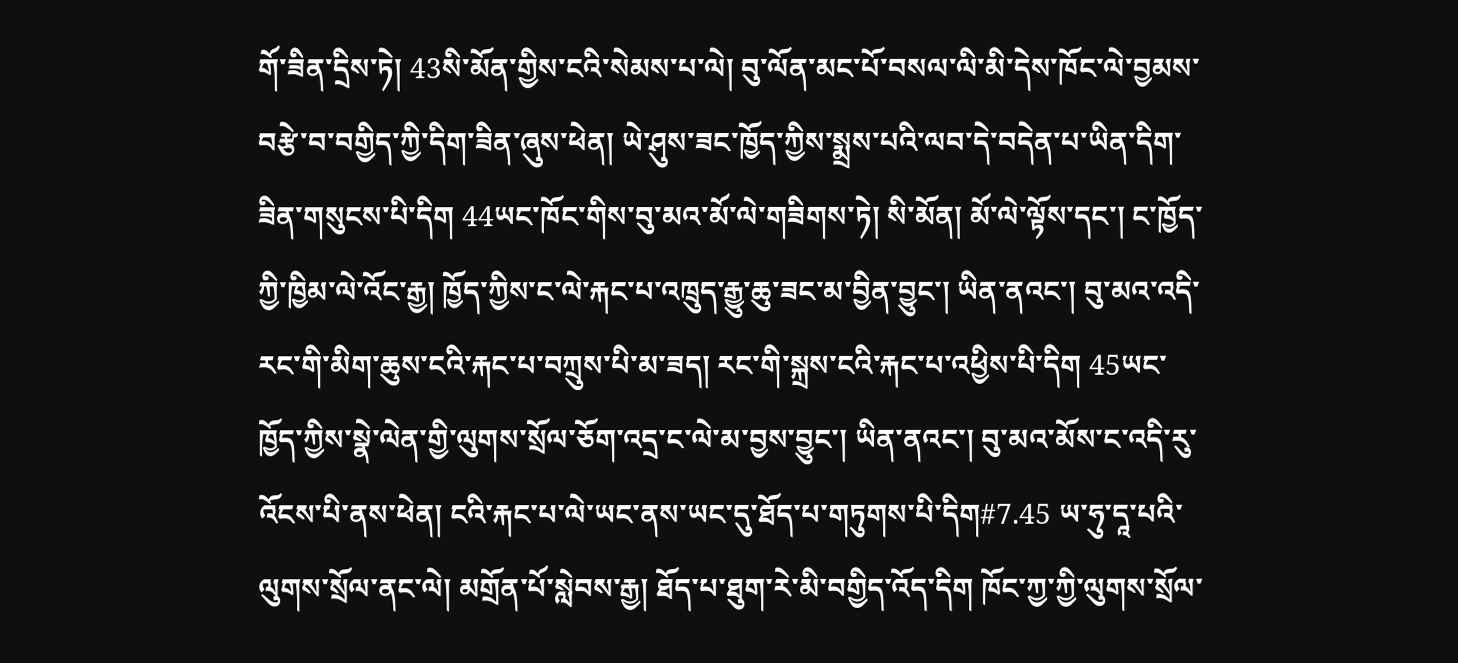གོ་ཟིན་དྲིས་ཏེ། 43སི་མོན་གྱིས་ངའི་སེམས་པ་ལེ། བུ་ལོན་མང་པོ་བསལ་ལི་མི་དེས་ཁོང་ལེ་བྱམས་བརྩེ་བ་བགྱིད་ཀྱི་དིག་ཟིན་ཞུས་ཕེན། ཡེ་ཤུས་ཟང་ཁྱོད་ཀྱིས་སྨྲས་པའི་ལབ་དེ་བདེན་པ་ཡིན་དིག་ཟིན་གསུངས་པི་དིག 44ཡང་ཁོང་གིས་བུ་མའ་མོ་ལེ་གཟིགས་ཏེ། སི་མོན། མོ་ལེ་ལྟོས་དང་། ང་ཁྱོད་ཀྱི་ཁྱིམ་ལེ་འོང་རྒྱ། ཁྱོད་ཀྱིས་ང་ལེ་རྐང་པ་འཁྲུད་རྒྱུ་ཆུ་ཟང་མ་བྱིན་བྱུང་། ཡིན་ནའང་། བུ་མའ་འདི་རང་གི་མིག་ཆུས་ངའི་རྐང་པ་བཀྲུས་པི་མ་ཟད། རང་གི་སྐྲས་ངའི་རྐང་པ་འཕྱིས་པི་དིག 45ཡང་ཁྱོད་ཀྱིས་སྣེ་ལེན་གྱི་ལུགས་སྲོལ་ཅོག་འདྲ་ང་ལེ་མ་བྱས་བྱུང་། ཡིན་ནའང་། བུ་མའ་མོས་ང་འདི་རུ་འོངས་པི་ནས་ཕེན། ངའི་རྐང་པ་ལེ་ཡང་ནས་ཡང་དུ་ཐོད་པ་གཏུགས་པི་དིག#7.45 ཡ་ཧུ་དཱ་པའི་ལུགས་སྲོལ་ནང་ལེ། མགྲོན་པོ་སླེབས་རྒྱ། ཐོད་པ་ཐུག་རེ་མི་བགྱིད་འོད་དིག ཁོང་ཀྱ་ཀྱི་ལུགས་སྲོལ་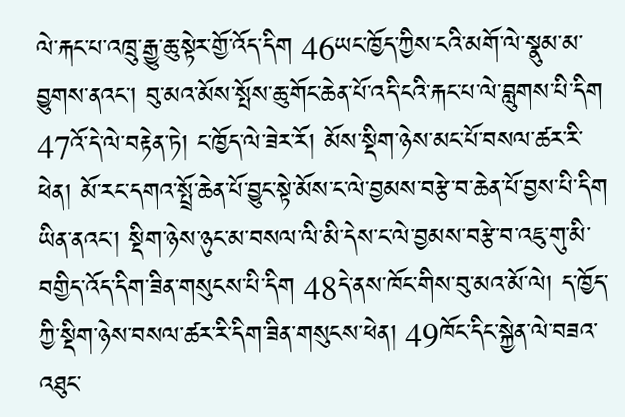ལེ་རྐང་པ་འཁྲུ་རྒྱུ་ཆུ་སྟེར་གྱོ་འོད་དིག 46ཡང་ཁྱོད་ཀྱིས་ངའི་མགོ་ལེ་སྣུམ་མ་བྱུགས་ནའང་། བུ་མའ་མོས་སྤོས་ཆུ་གོང་ཆེན་པོ་འདི་ངའི་རྐང་པ་ལེ་བླུགས་པི་དིག 47འོ་དེ་ལེ་བརྟེན་ཏེ། ང་ཁྱོད་ལེ་ཟེར་རོ། མོས་སྡིག་ཉེས་མང་པོ་བསལ་ཚར་རི་ཕེན། མོ་རང་དགའ་སྤྲོ་ཆེན་པོ་བྱུང་སྟེ་མོས་ང་ལེ་བྱམས་བརྩེ་བ་ཆེན་པོ་བྱས་པི་དིག ཡིན་ནའང་། སྡིག་ཉེས་ཉུང་མ་བསལ་ལི་མི་དེས་ང་ལེ་བྱམས་བརྩེ་བ་འཇུ་གུ་མི་བགྱིད་འོད་དིག་ཟིན་གསུངས་པི་དིག 48དེ་ནས་ཁོང་གིས་བུ་མའ་མོ་ལེ། ད་ཁྱོད་ཀྱི་སྡིག་ཉེས་བསལ་ཚར་རི་དིག་ཟིན་གསུངས་ཕེན། 49ཁོང་དིང་སྐྱེན་ལེ་བཟའ་འཐུང་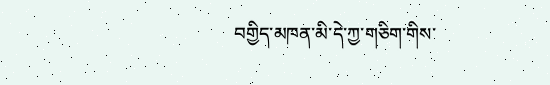བགྱིད་མཁན་མི་དེ་ཀྱ་གཅིག་གིས་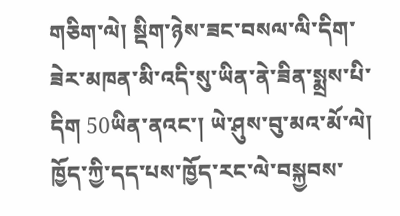གཅིག་ལེ། སྡིག་ཉེས་ཟང་བསལ་ལི་དིག་ཟེར་མཁན་མི་འདི་སུ་ཡིན་ནེ་ཟིན་སྨྲས་པི་དིག 50ཡིན་ནའང་། ཡེ་ཤུས་བུ་མའ་མོ་ལེ། ཁྱོད་ཀྱི་དད་པས་ཁྱོད་རང་ལེ་བསྐྱབས་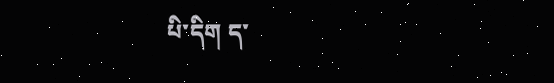པི་དིག ད་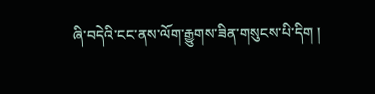ཞི་བདེའི་ངང་ནས་ལོག་རྒྱུགས་ཟིན་གསུངས་པི་དིག །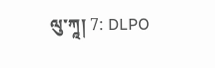ལུ་ཀཱ། 7: DLPO